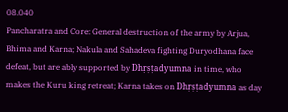08.040
Pancharatra and Core: General destruction of the army by Arjua, Bhima and Karna; Nakula and Sahadeva fighting Duryodhana face defeat, but are ably supported by Dhṛṣṭadyumna in time, who makes the Kuru king retreat; Karna takes on Dhṛṣṭadyumna as day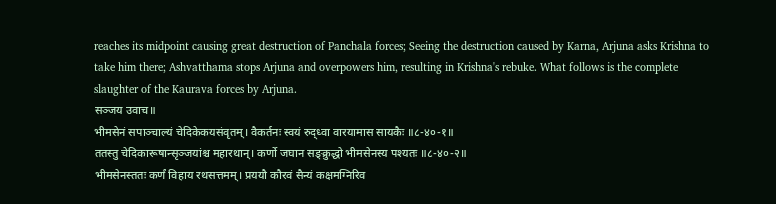reaches its midpoint causing great destruction of Panchala forces; Seeing the destruction caused by Karna, Arjuna asks Krishna to take him there; Ashvatthama stops Arjuna and overpowers him, resulting in Krishna's rebuke. What follows is the complete slaughter of the Kaurava forces by Arjuna.
सञ्जय उवाच॥
भीमसेनं सपाञ्चाल्यं चेदिकेकयसंवृतम्। वैकर्तनः स्वयं रुद्ध्वा वारयामास सायकैः ॥८-४०-१॥
ततस्तु चेदिकारूषान्सृञ्जयांश्च महारथान्। कर्णो जघान सङ्क्रुद्धो भीमसेनस्य पश्यतः ॥८-४०-२॥
भीमसेनस्ततः कर्णं विहाय रथसत्तमम्। प्रययौ कौरवं सैन्यं कक्षमग्निरिव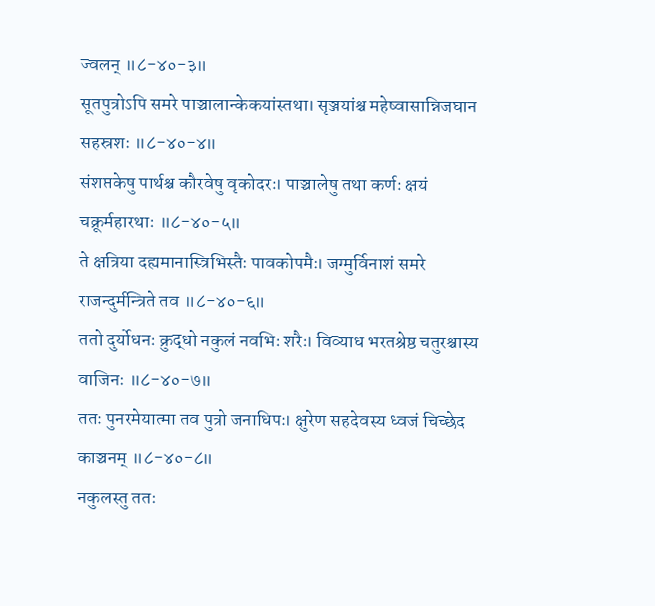ज्वलन् ॥८-४०-३॥
सूतपुत्रोऽपि समरे पाञ्चालान्केकयांस्तथा। सृञ्जयांश्च महेष्वासान्निजघान सहस्रशः ॥८-४०-४॥
संशप्तकेषु पार्थश्च कौरवेषु वृकोदरः। पाञ्चालेषु तथा कर्णः क्षयं चक्रूर्महारथाः ॥८-४०-५॥
ते क्षत्रिया दह्यमानास्त्रिभिस्तैः पावकोपमैः। जग्मुर्विनाशं समरे राजन्दुर्मन्त्रिते तव ॥८-४०-६॥
ततो दुर्योधनः क्रुद्धो नकुलं नवभिः शरैः। विव्याध भरतश्रेष्ठ चतुरश्चास्य वाजिनः ॥८-४०-७॥
ततः पुनरमेयात्मा तव पुत्रो जनाधिपः। क्षुरेण सहदेवस्य ध्वजं चिच्छेद काञ्चनम् ॥८-४०-८॥
नकुलस्तु ततः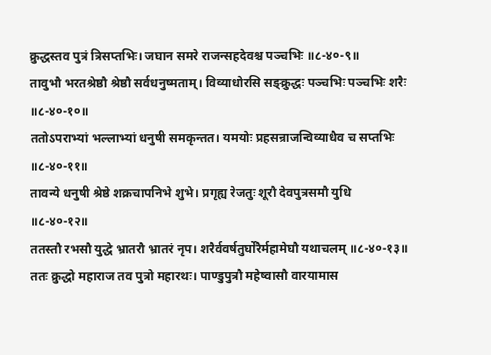क्रुद्धस्तव पुत्रं त्रिसप्तभिः। जघान समरे राजन्सहदेवश्च पञ्चभिः ॥८-४०-९॥
तावुभौ भरतश्रेष्ठौ श्रेष्ठौ सर्वधनुष्मताम्। विव्याधोरसि सङ्क्रुद्धः पञ्चभिः पञ्चभिः शरैः ॥८-४०-१०॥
ततोऽपराभ्यां भल्लाभ्यां धनुषी समकृन्तत। यमयोः प्रहसन्राजन्विव्याधैव च सप्तभिः ॥८-४०-११॥
तावन्ये धनुषी श्रेष्ठे शक्रचापनिभे शुभे। प्रगृह्य रेजतुः शूरौ देवपुत्रसमौ युधि ॥८-४०-१२॥
ततस्तौ रभसौ युद्धे भ्रातरौ भ्रातरं नृप। शरैर्ववर्षतुर्घोरैर्महामेघौ यथाचलम् ॥८-४०-१३॥
ततः क्रुद्धो महाराज तव पुत्रो महारथः। पाण्डुपुत्रौ महेष्वासौ वारयामास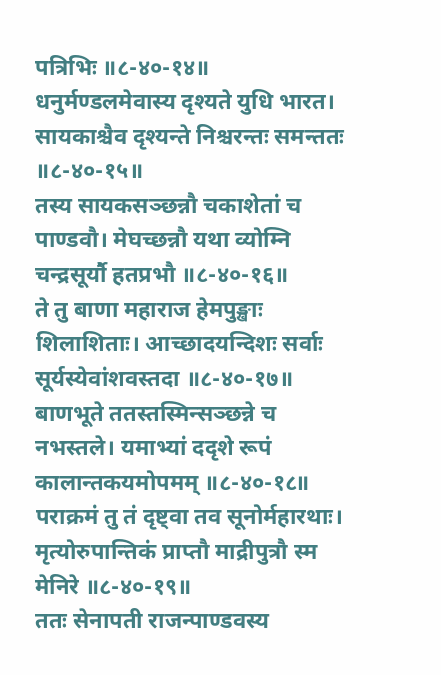पत्रिभिः ॥८-४०-१४॥
धनुर्मण्डलमेवास्य दृश्यते युधि भारत। सायकाश्चैव दृश्यन्ते निश्चरन्तः समन्ततः ॥८-४०-१५॥
तस्य सायकसञ्छन्नौ चकाशेतां च पाण्डवौ। मेघच्छन्नौ यथा व्योम्नि चन्द्रसूर्यौ हतप्रभौ ॥८-४०-१६॥
ते तु बाणा महाराज हेमपुङ्खाः शिलाशिताः। आच्छादयन्दिशः सर्वाः सूर्यस्येवांशवस्तदा ॥८-४०-१७॥
बाणभूते ततस्तस्मिन्सञ्छन्ने च नभस्तले। यमाभ्यां ददृशे रूपं कालान्तकयमोपमम् ॥८-४०-१८॥
पराक्रमं तु तं दृष्ट्वा तव सूनोर्महारथाः। मृत्योरुपान्तिकं प्राप्तौ माद्रीपुत्रौ स्म मेनिरे ॥८-४०-१९॥
ततः सेनापती राजन्पाण्डवस्य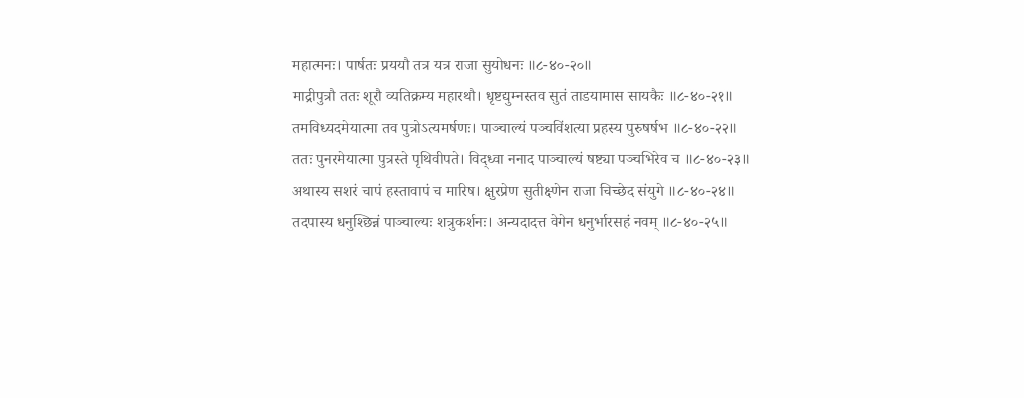महात्मनः। पार्षतः प्रययौ तत्र यत्र राजा सुयोधनः ॥८-४०-२०॥
माद्रीपुत्रौ ततः शूरौ व्यतिक्रम्य महारथौ। धृष्टद्युम्नस्तव सुतं ताडयामास सायकैः ॥८-४०-२१॥
तमविध्यदमेयात्मा तव पुत्रोऽत्यमर्षणः। पाञ्चाल्यं पञ्चविंशत्या प्रहस्य पुरुषर्षभ ॥८-४०-२२॥
ततः पुनरमेयात्मा पुत्रस्ते पृथिवीपते। विद्ध्वा ननाद पाञ्चाल्यं षष्ट्या पञ्चभिरेव च ॥८-४०-२३॥
अथास्य सशरं चापं हस्तावापं च मारिष। क्षुरप्रेण सुतीक्ष्णेन राजा चिच्छेद संयुगे ॥८-४०-२४॥
तदपास्य धनुश्छिन्नं पाञ्चाल्यः शत्रुकर्शनः। अन्यदादत्त वेगेन धनुर्भारसहं नवम् ॥८-४०-२५॥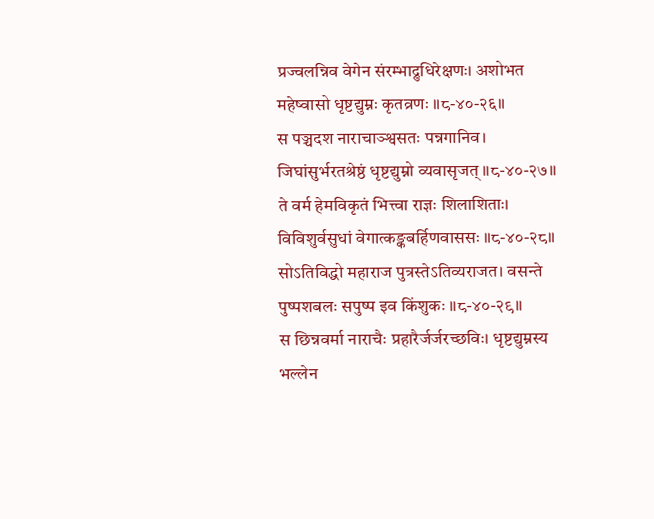प्रज्वलन्निव वेगेन संरम्भाद्रुधिरेक्षणः। अशोभत महेष्वासो धृष्टद्युम्नः कृतव्रणः ॥८-४०-२६॥
स पञ्चदश नाराचाञ्श्वसतः पन्नगानिव। जिघांसुर्भरतश्रेष्ठं धृष्टद्युम्नो व्यवासृजत् ॥८-४०-२७॥
ते वर्म हेमविकृतं भित्त्वा राज्ञः शिलाशिताः। विविशुर्वसुधां वेगात्कङ्कबर्हिणवाससः ॥८-४०-२८॥
सोऽतिविद्धो महाराज पुत्रस्तेऽतिव्यराजत। वसन्ते पुष्पशबलः सपुष्प इव किंशुकः ॥८-४०-२९॥
स छिन्नवर्मा नाराचैः प्रहारैर्जर्जरच्छविः। धृष्टद्युम्नस्य भल्लेन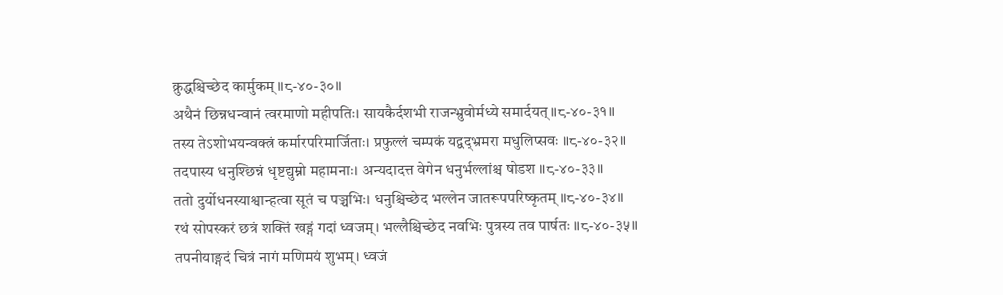क्रुद्धश्चिच्छेद कार्मुकम् ॥८-४०-३०॥
अथैनं छिन्नधन्वानं त्वरमाणो महीपतिः। सायकैर्दशभी राजन्भ्रुवोर्मध्ये समार्दयत् ॥८-४०-३१॥
तस्य तेऽशोभयन्वक्त्रं कर्मारपरिमार्जिताः। प्रफुल्लं चम्पकं यद्वद्भ्रमरा मधुलिप्सवः ॥८-४०-३२॥
तदपास्य धनुश्छिन्नं धृष्टद्युम्नो महामनाः। अन्यदादत्त वेगेन धनुर्भल्लांश्च षोडश ॥८-४०-३३॥
ततो दुर्योधनस्याश्वान्हत्वा सूतं च पञ्चभिः। धनुश्चिच्छेद भल्लेन जातरूपपरिष्कृतम् ॥८-४०-३४॥
रथं सोपस्करं छत्रं शक्तिं खड्गं गदां ध्वजम्। भल्लैश्चिच्छेद नवभिः पुत्रस्य तव पार्षतः ॥८-४०-३५॥
तपनीयाङ्गदं चित्रं नागं मणिमयं शुभम्। ध्वजं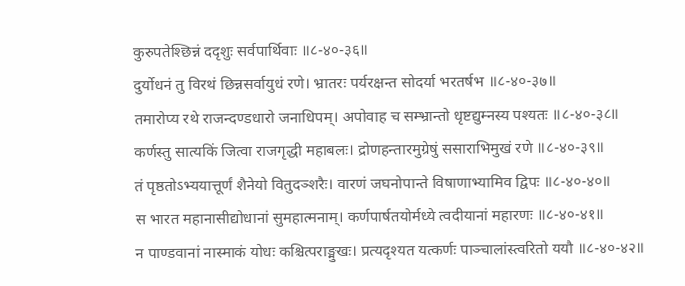कुरुपतेश्छिन्नं ददृशुः सर्वपार्थिवाः ॥८-४०-३६॥
दुर्योधनं तु विरथं छिन्नसर्वायुधं रणे। भ्रातरः पर्यरक्षन्त सोदर्या भरतर्षभ ॥८-४०-३७॥
तमारोप्य रथे राजन्दण्डधारो जनाधिपम्। अपोवाह च सम्भ्रान्तो धृष्टद्युम्नस्य पश्यतः ॥८-४०-३८॥
कर्णस्तु सात्यकिं जित्वा राजगृद्धी महाबलः। द्रोणहन्तारमुग्रेषुं ससाराभिमुखं रणे ॥८-४०-३९॥
तं पृष्ठतोऽभ्ययात्तूर्णं शैनेयो वितुदञ्शरैः। वारणं जघनोपान्ते विषाणाभ्यामिव द्विपः ॥८-४०-४०॥
स भारत महानासीद्योधानां सुमहात्मनाम्। कर्णपार्षतयोर्मध्ये त्वदीयानां महारणः ॥८-४०-४१॥
न पाण्डवानां नास्माकं योधः कश्चित्पराङ्मुखः। प्रत्यदृश्यत यत्कर्णः पाञ्चालांस्त्वरितो ययौ ॥८-४०-४२॥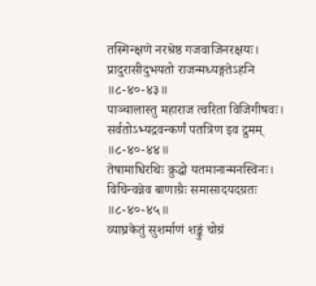तस्मिन्क्षणे नरश्रेष्ठ गजवाजिनरक्षयः। प्रादुरासीदुभयतो राजन्मध्यङ्गतेऽहनि ॥८-४०-४३॥
पाञ्चालास्तु महाराज त्वरिता विजिगीषवः। सर्वतोऽभ्यद्रवन्कर्णं पतत्रिण इव द्रुमम् ॥८-४०-४४॥
तेषामाधिरथिः क्रुद्धो यतमानान्मनस्विनः। विचिन्वन्नेव बाणाग्रैः समासादयदग्रतः ॥८-४०-४५॥
व्याघ्रकेतुं सुशर्माणं शङ्कुं चोग्रं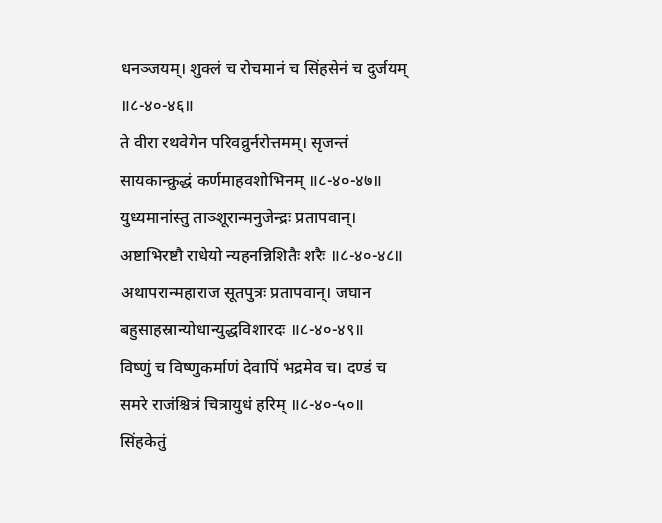धनञ्जयम्। शुक्लं च रोचमानं च सिंहसेनं च दुर्जयम् ॥८-४०-४६॥
ते वीरा रथवेगेन परिवव्रुर्नरोत्तमम्। सृजन्तं सायकान्क्रुद्धं कर्णमाहवशोभिनम् ॥८-४०-४७॥
युध्यमानांस्तु ताञ्शूरान्मनुजेन्द्रः प्रतापवान्। अष्टाभिरष्टौ राधेयो न्यहनन्निशितैः शरैः ॥८-४०-४८॥
अथापरान्महाराज सूतपुत्रः प्रतापवान्। जघान बहुसाहस्रान्योधान्युद्धविशारदः ॥८-४०-४९॥
विष्णुं च विष्णुकर्माणं देवापिं भद्रमेव च। दण्डं च समरे राजंश्चित्रं चित्रायुधं हरिम् ॥८-४०-५०॥
सिंहकेतुं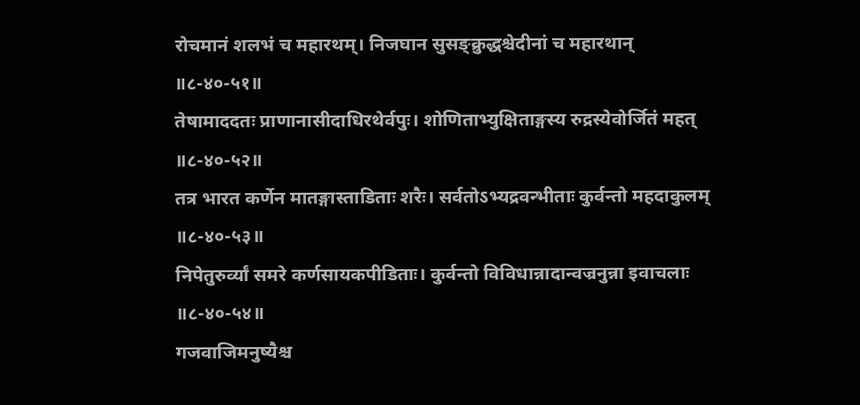रोचमानं शलभं च महारथम्। निजघान सुसङ्क्रुद्धश्चेदीनां च महारथान् ॥८-४०-५१॥
तेषामाददतः प्राणानासीदाधिरथेर्वपुः। शोणिताभ्युक्षिताङ्गस्य रुद्रस्येवोर्जितं महत् ॥८-४०-५२॥
तत्र भारत कर्णेन मातङ्गास्ताडिताः शरैः। सर्वतोऽभ्यद्रवन्भीताः कुर्वन्तो महदाकुलम् ॥८-४०-५३॥
निपेतुरुर्व्यां समरे कर्णसायकपीडिताः। कुर्वन्तो विविधान्नादान्वज्रनुन्ना इवाचलाः ॥८-४०-५४॥
गजवाजिमनुष्यैश्च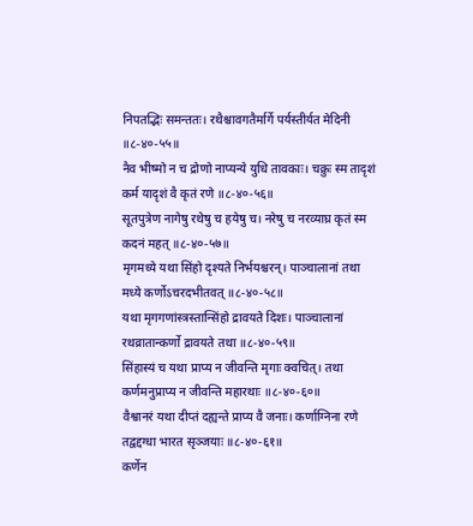निपतद्भिः समन्ततः। रथैश्चावगतैर्मार्गे पर्यस्तीर्यत मेदिनी ॥८-४०-५५॥
नैव भीष्मो न च द्रोणो नाप्यन्ये युधि तावकाः। चक्रुः स्म तादृशं कर्म यादृशं वै कृतं रणे ॥८-४०-५६॥
सूतपुत्रेण नागेषु रथेषु च हयेषु च। नरेषु च नरव्याघ्र कृतं स्म कदनं महत् ॥८-४०-५७॥
मृगमध्ये यथा सिंहो दृश्यते निर्भयश्चरन्। पाञ्चालानां तथा मध्ये कर्णोऽचरदभीतवत् ॥८-४०-५८॥
यथा मृगगणांस्त्रस्तान्सिंहो द्रावयते दिशः। पाञ्चालानां रथव्रातान्कर्णो द्रावयते तथा ॥८-४०-५९॥
सिंहास्यं च यथा प्राप्य न जीवन्ति मृगाः क्वचित्। तथा कर्णमनुप्राप्य न जीवन्ति महारथाः ॥८-४०-६०॥
वैश्वानरं यथा दीप्तं दह्यन्ते प्राप्य वै जनाः। कर्णाग्निना रणे तद्वद्दग्धा भारत सृञ्जयाः ॥८-४०-६१॥
कर्णेन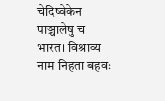चेदिष्वेकेन पाञ्चालेषु च भारत। विश्राव्य नाम निहता बहवः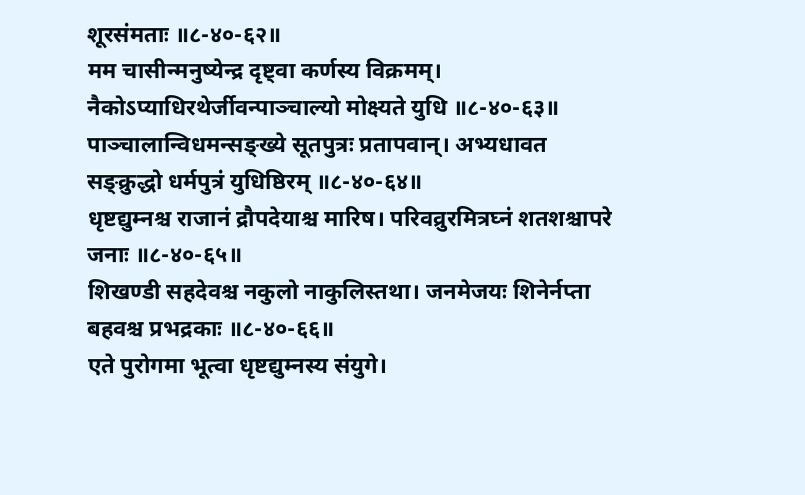शूरसंमताः ॥८-४०-६२॥
मम चासीन्मनुष्येन्द्र दृष्ट्वा कर्णस्य विक्रमम्। नैकोऽप्याधिरथेर्जीवन्पाञ्चाल्यो मोक्ष्यते युधि ॥८-४०-६३॥
पाञ्चालान्विधमन्सङ्ख्ये सूतपुत्रः प्रतापवान्। अभ्यधावत सङ्क्रुद्धो धर्मपुत्रं युधिष्ठिरम् ॥८-४०-६४॥
धृष्टद्युम्नश्च राजानं द्रौपदेयाश्च मारिष। परिवव्रुरमित्रघ्नं शतशश्चापरे जनाः ॥८-४०-६५॥
शिखण्डी सहदेवश्च नकुलो नाकुलिस्तथा। जनमेजयः शिनेर्नप्ता बहवश्च प्रभद्रकाः ॥८-४०-६६॥
एते पुरोगमा भूत्वा धृष्टद्युम्नस्य संयुगे।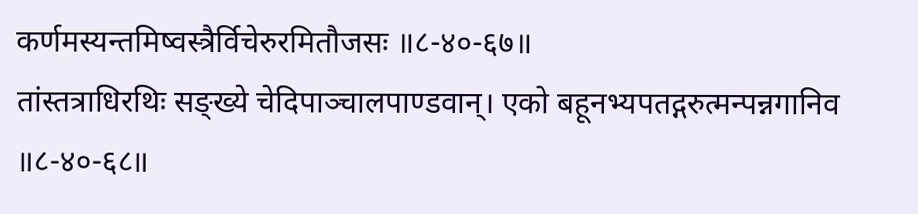कर्णमस्यन्तमिष्वस्त्रैर्विचेरुरमितौजसः ॥८-४०-६७॥
तांस्तत्राधिरथिः सङ्ख्ये चेदिपाञ्चालपाण्डवान्। एको बहूनभ्यपतद्गरुत्मन्पन्नगानिव ॥८-४०-६८॥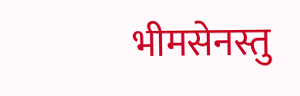भीमसेनस्तु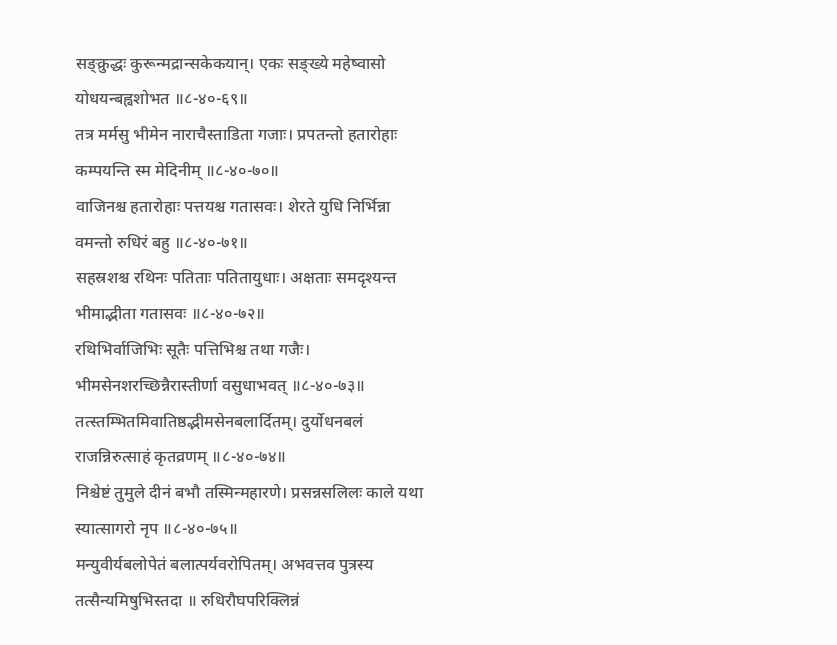सङ्क्रुद्धः कुरून्मद्रान्सकेकयान्। एकः सङ्ख्ये महेष्वासो योधयन्बह्वशोभत ॥८-४०-६९॥
तत्र मर्मसु भीमेन नाराचैस्ताडिता गजाः। प्रपतन्तो हतारोहाः कम्पयन्ति स्म मेदिनीम् ॥८-४०-७०॥
वाजिनश्च हतारोहाः पत्तयश्च गतासवः। शेरते युधि निर्भिन्ना वमन्तो रुधिरं बहु ॥८-४०-७१॥
सहस्रशश्च रथिनः पतिताः पतितायुधाः। अक्षताः समदृश्यन्त भीमाद्भीता गतासवः ॥८-४०-७२॥
रथिभिर्वाजिभिः सूतैः पत्तिभिश्च तथा गजैः। भीमसेनशरच्छिन्नैरास्तीर्णा वसुधाभवत् ॥८-४०-७३॥
तत्स्तम्भितमिवातिष्ठद्भीमसेनबलार्दितम्। दुर्योधनबलं राजन्निरुत्साहं कृतव्रणम् ॥८-४०-७४॥
निश्चेष्टं तुमुले दीनं बभौ तस्मिन्महारणे। प्रसन्नसलिलः काले यथा स्यात्सागरो नृप ॥८-४०-७५॥
मन्युवीर्यबलोपेतं बलात्पर्यवरोपितम्। अभवत्तव पुत्रस्य तत्सैन्यमिषुभिस्तदा ॥ रुधिरौघपरिक्लिन्नं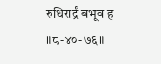रुधिरार्द्रं बभूव ह ॥८-४०-७६॥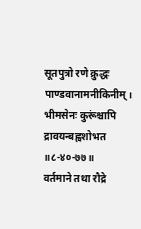सूतपुत्रो रणे क्रुद्धः पाण्डवानामनीकिनीम्। भीमसेनः कुरूंश्चापि द्रावयन्बह्वशोभत ॥८-४०-७७॥
वर्तमाने तथा रौद्रे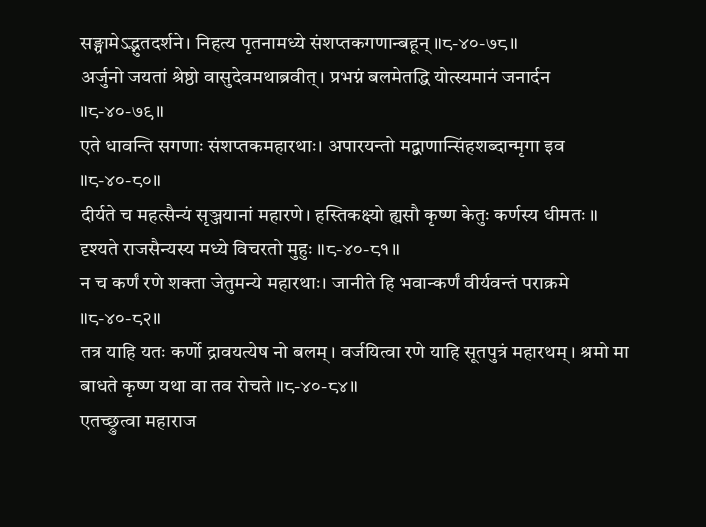सङ्ग्रामेऽद्भुतदर्शने। निहत्य पृतनामध्ये संशप्तकगणान्बहून् ॥८-४०-७८॥
अर्जुनो जयतां श्रेष्ठो वासुदेवमथाब्रवीत्। प्रभग्नं बलमेतद्धि योत्स्यमानं जनार्दन ॥८-४०-७९॥
एते धावन्ति सगणाः संशप्तकमहारथाः। अपारयन्तो मद्बाणान्सिंहशब्दान्मृगा इव ॥८-४०-८०॥
दीर्यते च महत्सैन्यं सृञ्जयानां महारणे। हस्तिकक्ष्यो ह्यसौ कृष्ण केतुः कर्णस्य धीमतः ॥ दृश्यते राजसैन्यस्य मध्ये विचरतो मुहुः ॥८-४०-८१॥
न च कर्णं रणे शक्ता जेतुमन्ये महारथाः। जानीते हि भवान्कर्णं वीर्यवन्तं पराक्रमे ॥८-४०-८२॥
तत्र याहि यतः कर्णो द्रावयत्येष नो बलम्। वर्जयित्वा रणे याहि सूतपुत्रं महारथम्। श्रमो मा बाधते कृष्ण यथा वा तव रोचते ॥८-४०-८४॥
एतच्छ्रुत्वा महाराज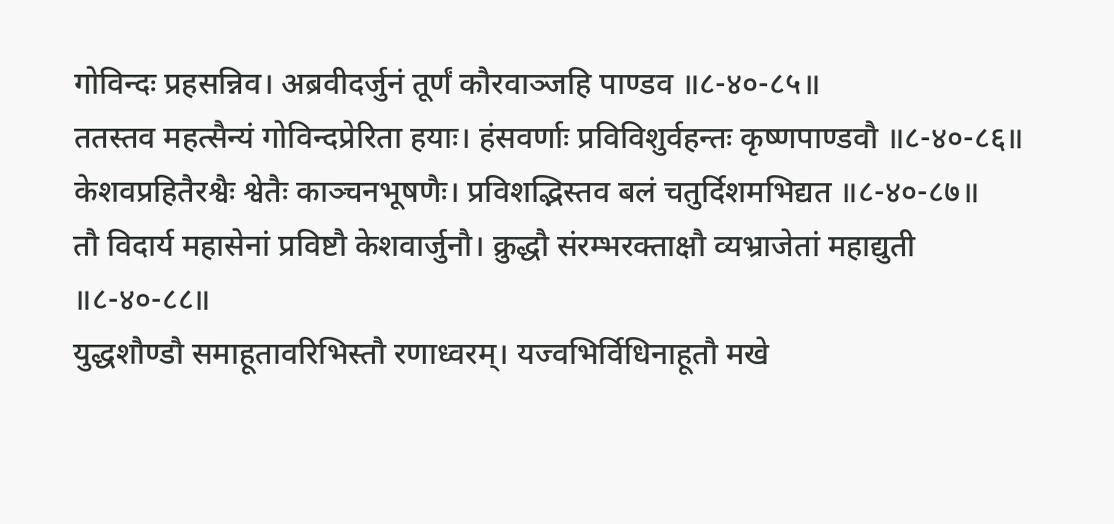गोविन्दः प्रहसन्निव। अब्रवीदर्जुनं तूर्णं कौरवाञ्जहि पाण्डव ॥८-४०-८५॥
ततस्तव महत्सैन्यं गोविन्दप्रेरिता हयाः। हंसवर्णाः प्रविविशुर्वहन्तः कृष्णपाण्डवौ ॥८-४०-८६॥
केशवप्रहितैरश्वैः श्वेतैः काञ्चनभूषणैः। प्रविशद्भिस्तव बलं चतुर्दिशमभिद्यत ॥८-४०-८७॥
तौ विदार्य महासेनां प्रविष्टौ केशवार्जुनौ। क्रुद्धौ संरम्भरक्ताक्षौ व्यभ्राजेतां महाद्युती ॥८-४०-८८॥
युद्धशौण्डौ समाहूतावरिभिस्तौ रणाध्वरम्। यज्वभिर्विधिनाहूतौ मखे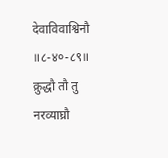देवाविवाश्विनौ ॥८-४०-८९॥
क्रुद्धौ तौ तु नरव्याघ्रौ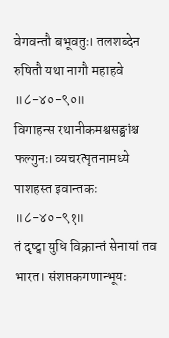वेगवन्तौ बभूवतुः। तलशब्देन रुषितौ यथा नागौ महाहवे ॥८-४०-९०॥
विगाहन्स रथानीकमश्वसङ्घांश्च फल्गुनः। व्यचरत्पृतनामध्ये पाशहस्त इवान्तकः ॥८-४०-९१॥
तं दृष्ट्वा युधि विक्रान्तं सेनायां तव भारत। संशप्तकगणान्भूयः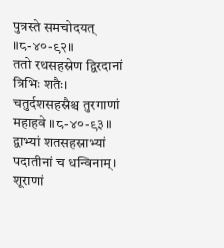पुत्रस्ते समचोदयत् ॥८-४०-९२॥
ततो रथसहस्रेण द्विरदानां त्रिभिः शतैः। चतुर्दशसहस्रैश्च तुरगाणां महाहवे ॥८-४०-९३॥
द्वाभ्यां शतसहस्राभ्यां पदातीनां च धन्विनाम्। शूराणां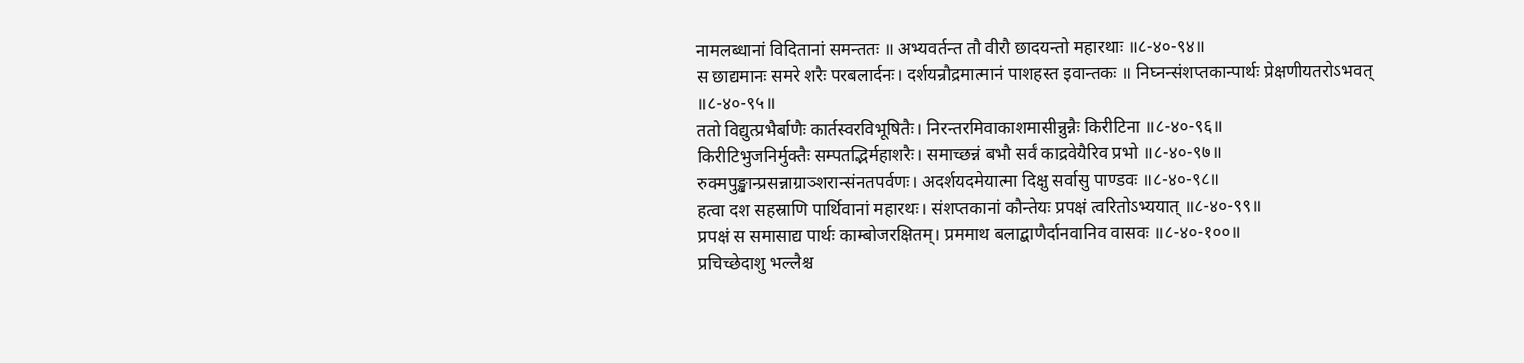नामलब्धानां विदितानां समन्ततः ॥ अभ्यवर्तन्त तौ वीरौ छादयन्तो महारथाः ॥८-४०-९४॥
स छाद्यमानः समरे शरैः परबलार्दनः। दर्शयन्रौद्रमात्मानं पाशहस्त इवान्तकः ॥ निघ्नन्संशप्तकान्पार्थः प्रेक्षणीयतरोऽभवत् ॥८-४०-९५॥
ततो विद्युत्प्रभैर्बाणैः कार्तस्वरविभूषितैः। निरन्तरमिवाकाशमासीन्नुन्नैः किरीटिना ॥८-४०-९६॥
किरीटिभुजनिर्मुक्तैः सम्पतद्भिर्महाशरैः। समाच्छन्नं बभौ सर्वं काद्रवेयैरिव प्रभो ॥८-४०-९७॥
रुक्मपुङ्खान्प्रसन्नाग्राञ्शरान्संनतपर्वणः। अदर्शयदमेयात्मा दिक्षु सर्वासु पाण्डवः ॥८-४०-९८॥
हत्वा दश सहस्राणि पार्थिवानां महारथः। संशप्तकानां कौन्तेयः प्रपक्षं त्वरितोऽभ्ययात् ॥८-४०-९९॥
प्रपक्षं स समासाद्य पार्थः काम्बोजरक्षितम्। प्रममाथ बलाद्बाणैर्दानवानिव वासवः ॥८-४०-१००॥
प्रचिच्छेदाशु भल्लैश्च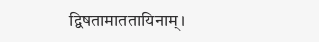द्विषतामाततायिनाम्।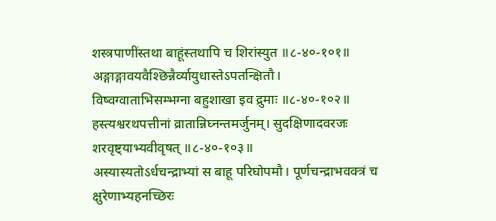शस्त्रपाणींस्तथा बाहूंस्तथापि च शिरांस्युत ॥८-४०-१०१॥
अङ्गाङ्गावयवैश्छिन्नैर्व्यायुधास्तेऽपतन्क्षितौ। विष्वग्वाताभिसम्भग्ना बहुशाखा इव द्रुमाः ॥८-४०-१०२॥
हस्त्यश्वरथपत्तीनां व्रातान्निघ्नन्तमर्जुनम्। सुदक्षिणादवरजः शरवृष्ट्याभ्यवीवृषत् ॥८-४०-१०३॥
अस्यास्यतोऽर्धचन्द्राभ्यां स बाहू परिघोपमौ। पूर्णचन्द्राभवक्त्रं च क्षुरेणाभ्यहनच्छिरः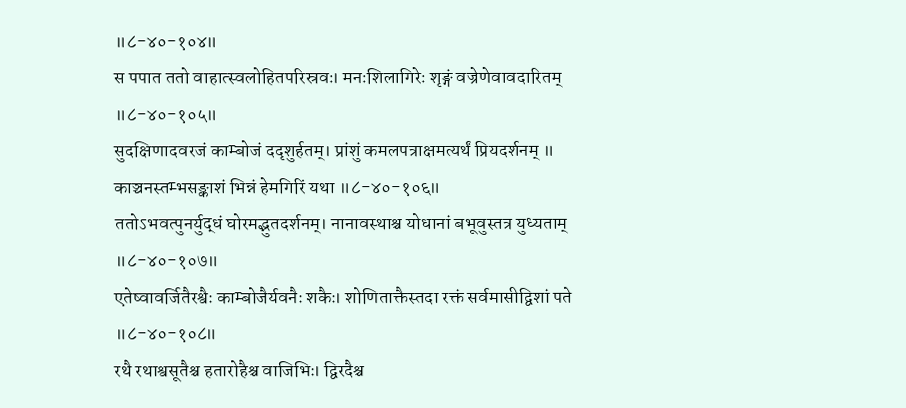॥८-४०-१०४॥
स पपात ततो वाहात्स्वलोहितपरिस्रवः। मनःशिलागिरेः शृङ्गं वज्रेणेवावदारितम् ॥८-४०-१०५॥
सुदक्षिणादवरजं काम्बोजं ददृशुर्हतम्। प्रांशुं कमलपत्राक्षमत्यर्थं प्रियदर्शनम् ॥ काञ्चनस्तम्भसङ्काशं भिन्नं हेमगिरिं यथा ॥८-४०-१०६॥
ततोऽभवत्पुनर्युद्धं घोरमद्भुतदर्शनम्। नानावस्थाश्च योधानां बभूवुस्तत्र युध्यताम् ॥८-४०-१०७॥
एतेष्वावर्जितैरश्वैः काम्बोजैर्यवनैः शकैः। शोणिताक्तैस्तदा रक्तं सर्वमासीद्विशां पते ॥८-४०-१०८॥
रथै रथाश्वसूतैश्च हतारोहैश्च वाजिभिः। द्विरदैश्च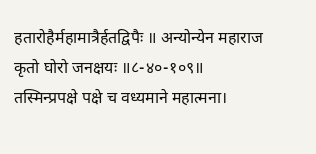हतारोहैर्महामात्रैर्हतद्विपैः ॥ अन्योन्येन महाराज कृतो घोरो जनक्षयः ॥८-४०-१०९॥
तस्मिन्प्रपक्षे पक्षे च वध्यमाने महात्मना।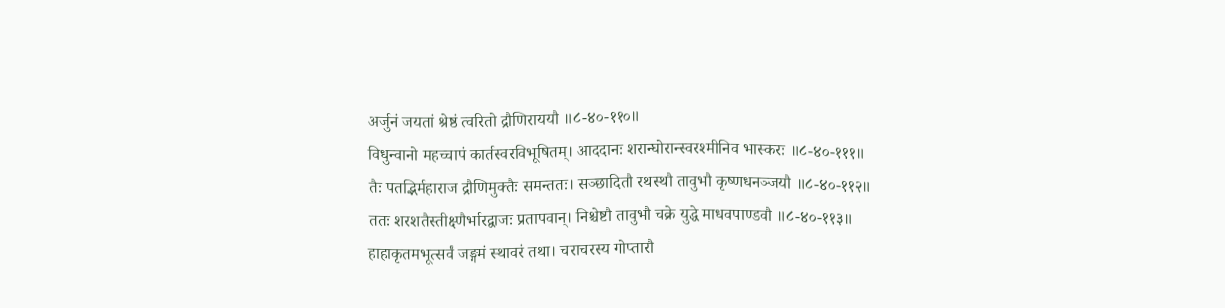अर्जुनं जयतां श्रेष्ठं त्वरितो द्रौणिराययौ ॥८-४०-११०॥
विधुन्वानो महच्चापं कार्तस्वरविभूषितम्। आददानः शरान्घोरान्स्वरश्मीनिव भास्करः ॥८-४०-१११॥
तैः पतद्भिर्महाराज द्रौणिमुक्तैः समन्ततः। सञ्छादितौ रथस्थौ तावुभौ कृष्णधनञ्जयौ ॥८-४०-११२॥
ततः शरशतैस्तीक्ष्णैर्भारद्वाजः प्रतापवान्। निश्चेष्टौ तावुभौ चक्रे युद्धे माधवपाण्डवौ ॥८-४०-११३॥
हाहाकृतमभूत्सर्वं जङ्गमं स्थावरं तथा। चराचरस्य गोप्तारौ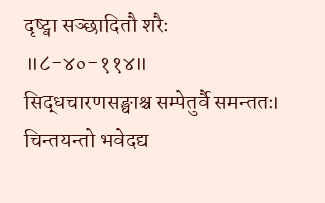दृष्ट्वा सञ्छादितौ शरैः ॥८-४०-११४॥
सिद्धचारणसङ्घाश्च सम्पेतुर्वै समन्ततः। चिन्तयन्तो भवेदद्य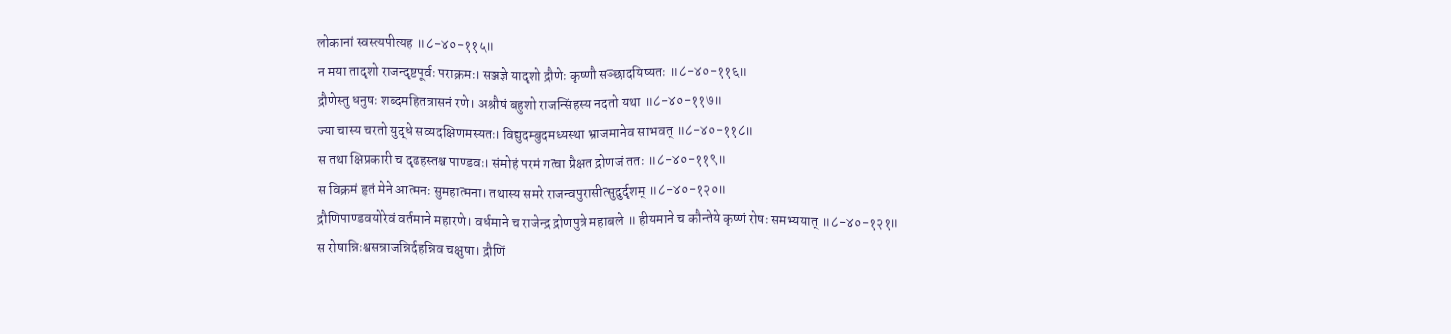लोकानां स्वस्त्यपीत्यह ॥८-४०-११५॥
न मया तादृशो राजन्दृष्टपूर्वः पराक्रमः। सञ्जज्ञे यादृशो द्रौणेः कृष्णौ सञ्छादयिष्यतः ॥८-४०-११६॥
द्रौणेस्तु धनुषः शब्दमहितत्रासनं रणे। अश्रौषं बहुशो राजन्सिंहस्य नदतो यथा ॥८-४०-११७॥
ज्या चास्य चरतो युद्धे सव्यदक्षिणमस्यतः। विद्युदम्बुदमध्यस्था भ्राजमानेव साभवत् ॥८-४०-११८॥
स तथा क्षिप्रकारी च दृढहस्तश्च पाण्डवः। संमोहं परमं गत्वा प्रैक्षत द्रोणजं ततः ॥८-४०-११९॥
स विक्रमं हृतं मेने आत्मनः सुमहात्मना। तथास्य समरे राजन्वपुरासीत्सुदुर्दृशम् ॥८-४०-१२०॥
द्रौणिपाण्डवयोरेवं वर्तमाने महारणे। वर्धमाने च राजेन्द्र द्रोणपुत्रे महाबले ॥ हीयमाने च कौन्तेये कृष्णं रोषः समभ्ययात् ॥८-४०-१२१॥
स रोषान्निःश्वसन्राजन्निर्दहन्निव चक्षुषा। द्रौणिं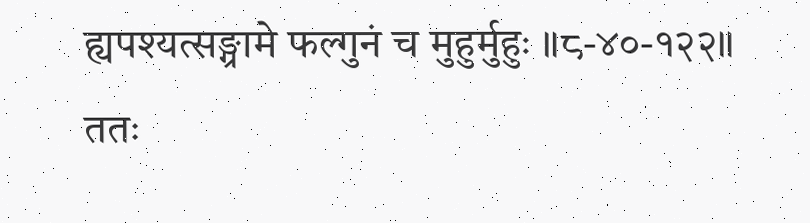ह्यपश्यत्सङ्ग्रामे फल्गुनं च मुहुर्मुहुः ॥८-४०-१२२॥
ततः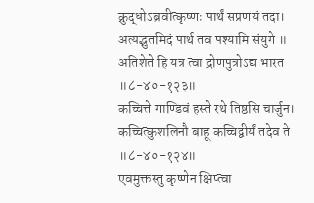क्रुद्धोऽब्रवीत्कृष्णः पार्थं सप्रणयं तदा। अत्यद्भुतमिदं पार्थ तव पश्यामि संयुगे ॥ अतिशेते हि यत्र त्वा द्रोणपुत्रोऽद्य भारत ॥८-४०-१२३॥
कच्चित्ते गाण्डिवं हस्ते रथे तिष्ठसि चार्जुन। कच्चित्कुशलिनौ बाहू कच्चिद्वीर्यं तदेव ते ॥८-४०-१२४॥
एवमुक्तस्तु कृष्णेन क्षिप्त्वा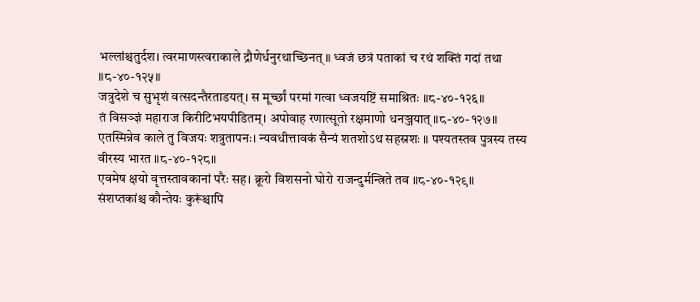भल्लांश्चतुर्दश। त्वरमाणस्त्वराकाले द्रौणेर्धनुरथाच्छिनत् ॥ ध्वजं छत्रं पताकां च रथं शक्तिं गदां तथा ॥८-४०-१२५॥
जत्रुदेशे च सुभृशं वत्सदन्तैरताडयत्। स मूर्च्छां परमां गत्वा ध्वजयष्टिं समाश्रितः ॥८-४०-१२६॥
तं विसञ्ज्ञं महाराज किरीटिभयपीडितम्। अपोवाह रणात्सूतो रक्षमाणो धनञ्जयात् ॥८-४०-१२७॥
एतस्मिन्नेव काले तु विजयः शत्रुतापनः। न्यवधीत्तावकं सैन्यं शतशोऽथ सहस्रशः ॥ पश्यतस्तव पुत्रस्य तस्य वीरस्य भारत ॥८-४०-१२८॥
एवमेष क्षयो वृत्तस्तावकानां परैः सह। क्रूरो विशसनो घोरो राजन्दुर्मन्त्रिते तव ॥८-४०-१२९॥
संशप्तकांश्च कौन्तेयः कुरूंश्चापि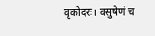वृकोदरः। वसुषेणं च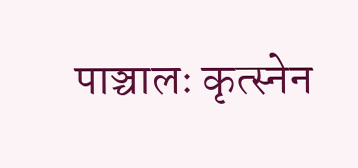पाञ्चालः कृत्स्नेन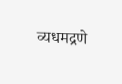व्यधमद्रणे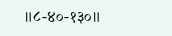॥८-४०-१३०॥